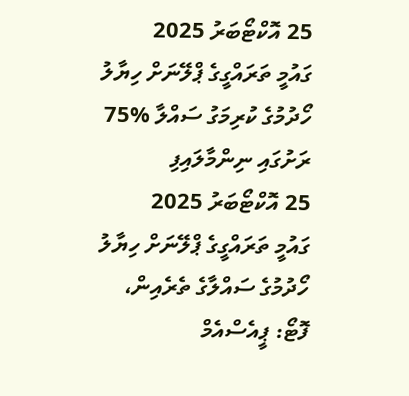25 އޮކްޓޯބަރު 2025
ގައުމީ ތަރައްގީގެ ޕްލޭނަށް ހިޔާލު ހޯދުމުގެ ކުރިމަގު ސައްލާ %75 ރަށުގައި ނިންމާލައިފި
25 އޮކްޓޯބަރު 2025
ގައުމީ ތަރައްގީގެ ޕްލޭނަށް ހިޔާލު ހޯދުމުގެ ސައްލާގެ ތެރެއިން، ފޮޓޯ: ޕީއެސްއެމް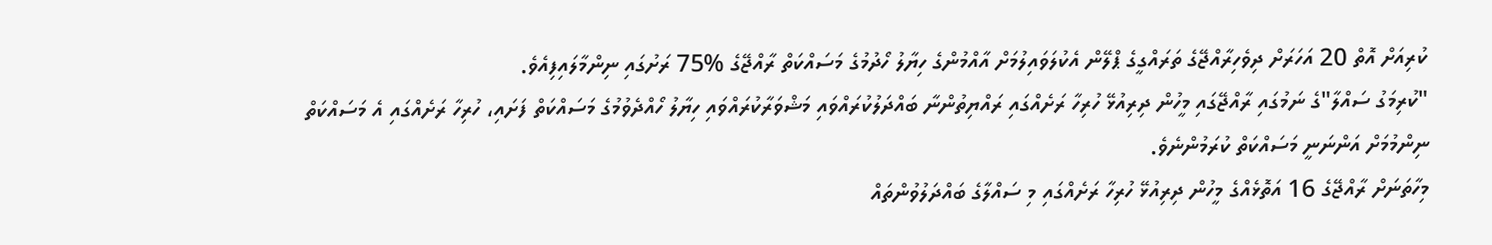ކުރިއަށް އޮތް 20 އަހަރަށް ދިވެހިރާއްޖޭގެ ތަރައްގީގެ ޕްލޭން އެކުލަވައިލުމަށް އާއްމުންގެ ހިޔާލު ހޯދުމުގެ މަސައްކަތް ރާއްޖޭގެ %75 ރަށުގައި ނިންމާލައިފިއެވެ.
"ކުރިމަގު ސައްލާ"ގެ ނަމުގައި ރާއްޖޭގައި މީހުން ދިރިއުޅޭ ހުރިހާ ރަށެއްގައި ރައްޔިތުންނާ ބައްދަލުކުރައްވައި މަޝްވަރާކުރައްވައި ހިޔާލު ހޯއްދެވުމުގެ މަސައްކަތް ފަށައި، ހުރިހާ ރަށެއްގައި އެ މަސައްކަތް ނިންމުމަށް އަންނަނީ މަސައްކަތް ކުރަމުންނެވެ.
މިހާތަނަށް ރާއްޖޭގެ 16 އަތޮޅެއްގެ މީހުން ދިރިއުޅޭ ހުރިހާ ރަށެއްގައި މި ސައްލާގެ ބައްދަލުވުންތައް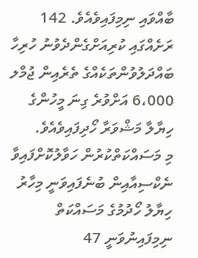ބާއްވައި ނިމިފައިވެއެވެ. 142 ރަށެއްގައި ކުރިއަށްގެންދެވުނު ހުރިހާ ބައްދަލުވުންތަކެއްގެ ތެރެއިން ޖުމްލ 6،000 އަށްވުރެ ގިނަ މީހުންގެ ހިޔާލާ މަޝްވަރާ ހޯދިފައިވެއެވެ.
މި މަސައްކަތްކުރުން ހަވާލުކޮށްފައިވާ ނެކްސިއާއިން ބުނެފައިވަނީ މިހާރު ހިޔާލު ހޯދުމުގެ މަސައްކަތް ނިމިފައިނުވަނީ 47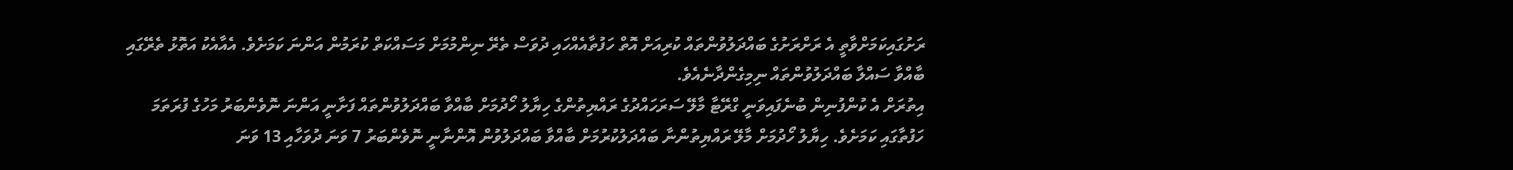ރަށުގައިކަމަށްވާތީ އެ ރަށްރަށުގެ ބައްދަލުވުންތައް ކުރިއަށް އޮތް ހަފުތާއެއްހައި ދުވަސް ތެރޭ ނިންމުމަށް މަސައްކަތް ކުރަމުން އަންނަ ކަމަށެވެ. އެއާއެކު އަތޮޅު ތެރޭގައި ބާއްވާ ސައްލާ ބައްދަލުވުންތައް ނިމިގެންދާނެއެވެ.
އިތުރަށް އެ ކުންފުނިން ބުނެފައިވަނީ ގްރޭޓާ މާލޭ ސަރަހައްދުގެ ރައްޔިތުންގެ ހިޔާލު ހޯދުމަށް ބާއްވާ ބައްދަލުވުންތައް ފަށާނީ އަންނަ ނޮވެންބަރު މަހުގެ ފުރަތަމަ ހަފުތާގައި ކަމަށެވެ. ހިޔާލު ހޯދުމަށް މާލޭ ރައްޔިތުންނާ ބައްދަލުކުރުމަށް ބާއްވާ ބައްދަލުވުން އޮންނާނީ ނޮވެންބަރު 7 ވަނަ ދުވަހާއި 13 ވަނަ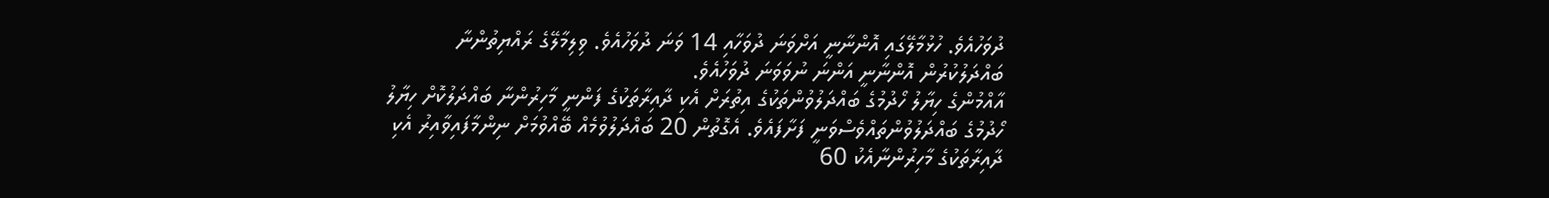ދުވަހުއެވެ. ހުޅުމާލޭގައި އޮންނާނީ އަށްވަނަ ދުވަހާއި 14 ވަނަ ދުވަހުއެވެ. ވިލިމާލޭގެ ރައްޔިތުންނާ ބައްދަލުކުރުން އޮންނާނީ އަންނަ ނުވަވަނަ ދުވަހުއެވެ.
އާއްމުންގެ ހިޔާލު ހޯދުމުގެ ބައްދަލުވުންތަކުގެ އިތުރަށް އެކި ދާއިރާތަކުގެ ފަންނީ މާހިރުންނާ ބައްދަލުކޮށް ހިޔާލު ހޯދުމުގެ ބައްދަލުވުންތައްވެސްވަނީ ފަށާފައެވެ. އެގޮތުން 20 ބައްދަލުވުމެއް ބޭއްވުމަށް ނިންމާފައިވާއިރު އެކި ދާއިރާތަކުގެ މާހިރުންނާއެކު 60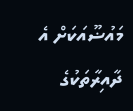މައުޟޫއަކަށް އެ ދާއިރާތަކުގެ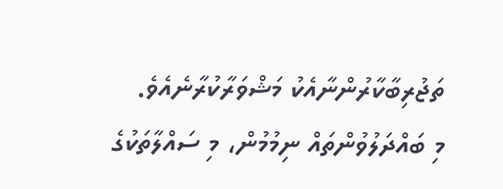ތަޖުރިބާކާރުންނާއެކު މަޝްވަރާކުރާނެއެވެ.
މި ބައްދަލުވުންތައް ނިމުމުން، މި ސައްލާތަކުގެ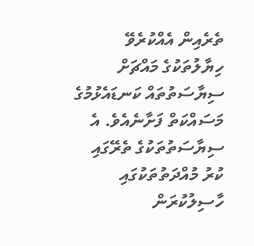ތެރެއިން އެއްކުރެވޭ ހިޔާލުތަކުގެ މައްޗަށް ސިޔާސަތުތައް ކަނޑައެޅުމުގެ މަސައްކަތް ފަށާނެއެވެ. އެ ސިޔާސަތުތަކުގެ ތެރޭގައި ކުރު މުއްދަތުތަކުގައި ހާސިލުކުރަން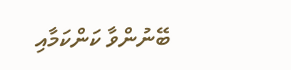ބޭނުންވާ ކަންކަމާއި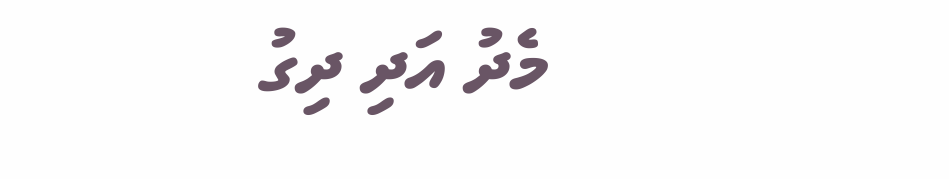މެދު އަދި ދިގު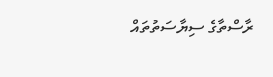ރާސްތާގެ ސިޔާސަތުތައް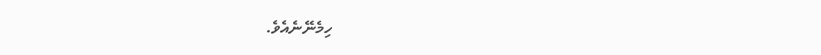ހިމެނޭނެއެވެ.